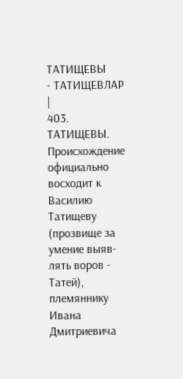ТАТИЩЕВЫ
- ТАТИЩЕВЛАР
|
403. ТАТИЩЕВЫ. Происхождение
официально восходит к Василию Татищеву (прозвище за умение выяв-лять воров -
Татей), племяннику Ивана Дмитриевича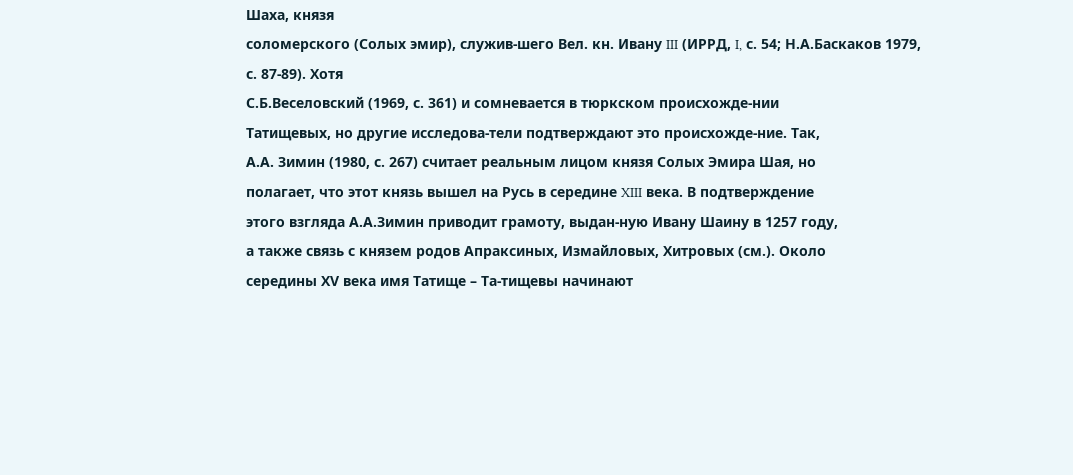Шаха, князя
соломерского (Солых эмир), служив-шего Вел. кн. Ивану III (ИРРД, I, с. 54; Н.А.Баскаков 1979, с. 87-89). Хотя
С.Б.Веселовский (1969, с. 361) и сомневается в тюркском происхожде-нии
Татищевых, но другие исследова-тели подтверждают это происхожде-ние. Так,
А.А. Зимин (1980, с. 267) считает реальным лицом князя Солых Эмира Шая, но
полагает, что этот князь вышел на Русь в середине XIII века. В подтверждение
этого взгляда А.А.Зимин приводит грамоту, выдан-ную Ивану Шаину в 1257 году,
а также связь с князем родов Апраксиных, Измайловых, Хитровых (см.). Около
середины ХV века имя Татище – Та-тищевы начинают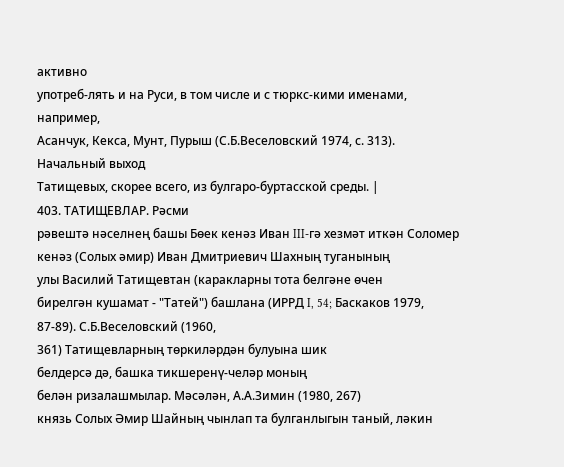активно
употреб-лять и на Руси, в том числе и с тюркс-кими именами, например,
Асанчук, Кекса, Мунт, Пурыш (С.Б.Веселовский 1974, с. 313). Начальный выход
Татищевых, скорее всего, из булгаро-буртасской среды. |
403. ТАТИЩЕВЛАР. Рәсми
рәвештә нәселнең башы Бөек кенәз Иван III-гә хезмәт иткән Соломер
кенәз (Солых әмир) Иван Дмитриевич Шахның туганының
улы Василий Татищевтан (каракларны тота белгәне өчен
бирелгән кушамат - "Татей") башлана (ИРРД I, 54; Баскаков 1979, 87-89). С.Б.Веселовский (1960,
361) Татищевларның төркиләрдән булуына шик
белдерсә дә, башка тикшеренү-челәр моның
белән ризалашмылар. Мәсәлән, А.А.Зимин (1980, 267)
князь Солых Әмир Шайның чынлап та булганлыгын таный, ләкин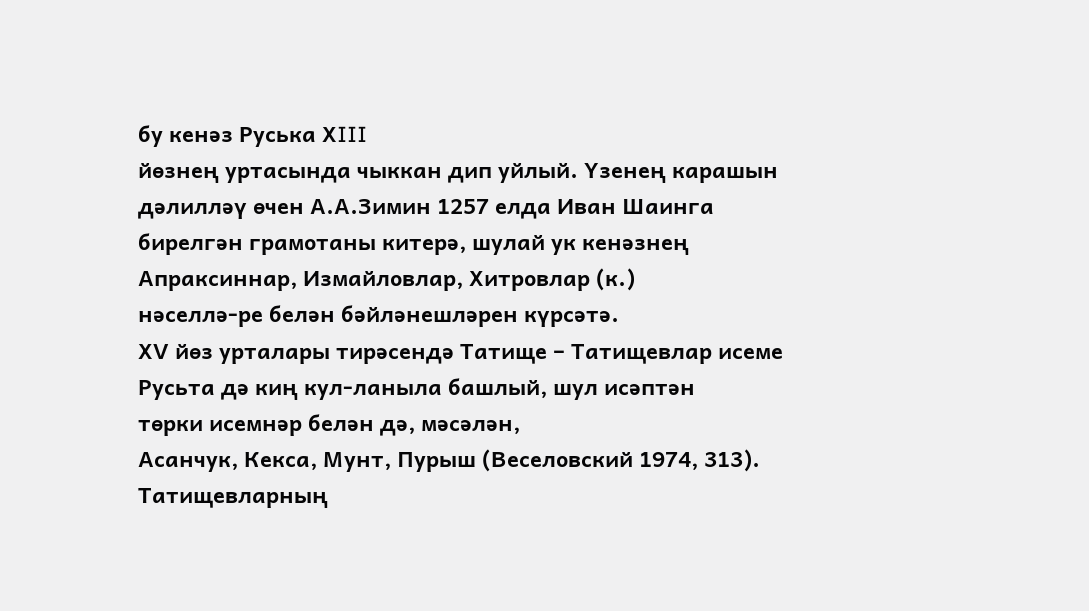бу кенәз Руська ХIII
йөзнең уртасында чыккан дип уйлый. Үзенең карашын
дәлилләү өчен А.А.Зимин 1257 елда Иван Шаинга
бирелгән грамотаны китерә, шулай ук кенәзнең
Апраксиннар, Измайловлар, Хитровлар (к.)
нәселлә-ре белән бәйләнешләрен күрсәтә.
ХV йөз урталары тирәсендә Татище – Татищевлар исеме
Русьта дә киң кул-ланыла башлый, шул исәптән
төрки исемнәр белән дә, мәсәлән,
Асанчук, Кекса, Мунт, Пурыш (Веселовский 1974, 313). Татищевларның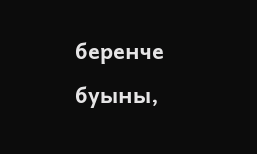беренче буыны,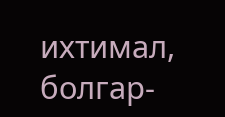ихтимал, болгар-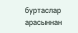буртаслар арасыннан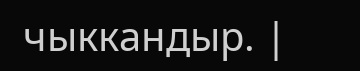чыккандыр. |